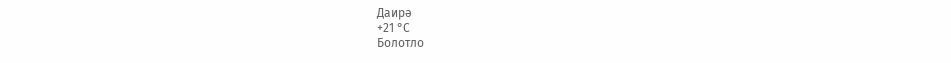Даирә
+21 °С
Болотло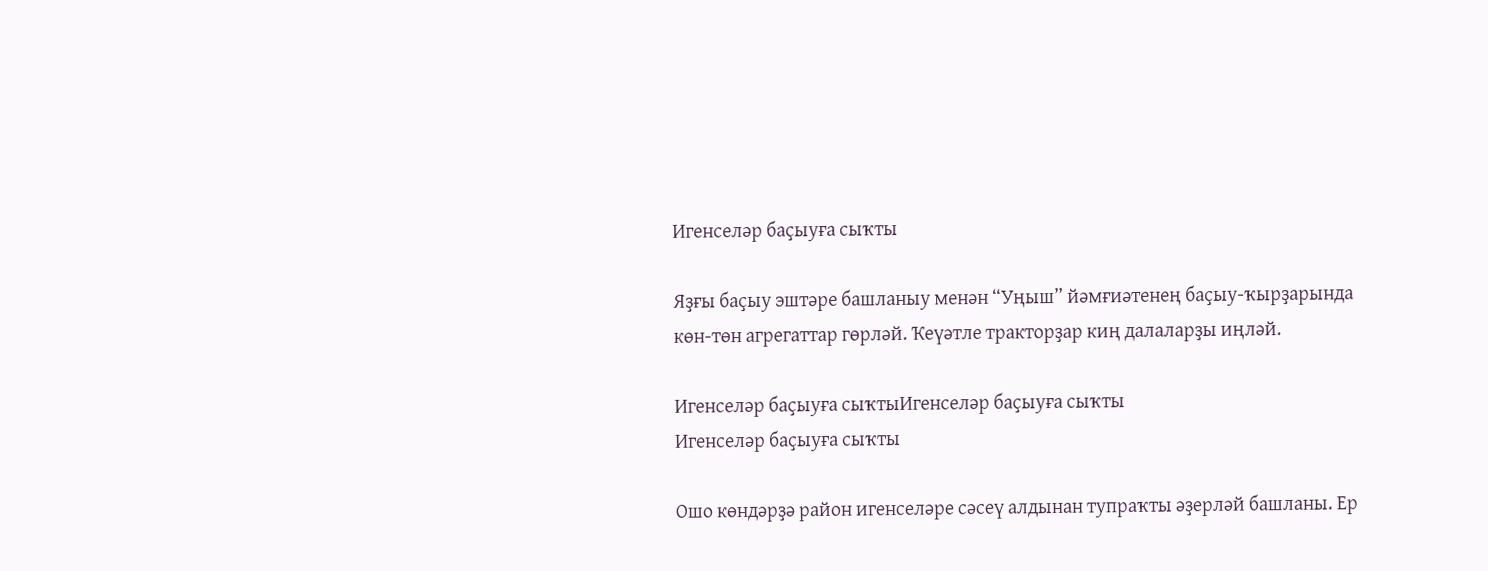Игенселәр баҫыуға сыҡты

Яҙғы баҫыу эштәре башланыу менән “Уңыш” йәмғиәтенең баҫыу-ҡырҙарында көн-төн агрегаттар гөрләй. Ҡеүәтле тракторҙар киң далаларҙы иңләй.

Игенселәр баҫыуға сыҡтыИгенселәр баҫыуға сыҡты
Игенселәр баҫыуға сыҡты

Ошо көндәрҙә район игенселәре сәсеү алдынан тупраҡты әҙерләй башланы. Ер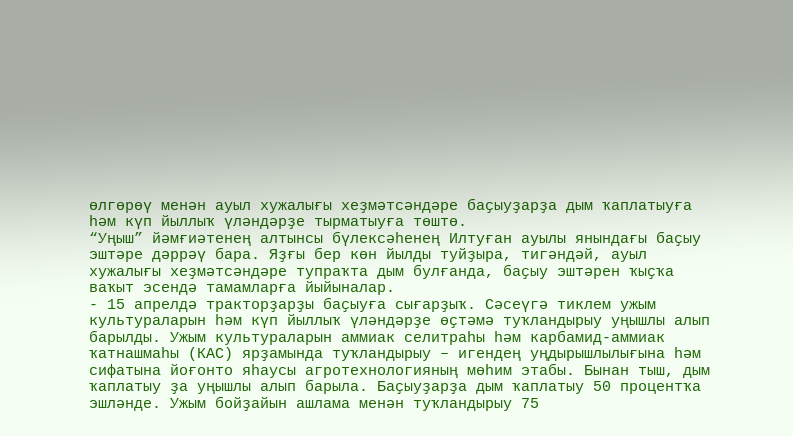өлгөрөү менән ауыл хужалығы хеҙмәтсәндәре баҫыуҙарҙа дым ҡаплатыуға һәм күп йыллыҡ үләндәрҙе тырматыуға төштө.
“Уңыш” йәмғиәтенең алтынсы бүлексәһенең Илтуған ауылы янындағы баҫыу эштәре дәррәү бара. Яҙғы бер көн йылды туйҙыра, тигәндәй, ауыл хужалығы хеҙмәтсәндәре тупраҡта дым булғанда, баҫыу эштәрен ҡыҫҡа ваҡыт эсендә тамамларға йыйыналар.
- 15 апрелдә тракторҙарҙы баҫыуға сығарҙыҡ. Сәсеүгә тиклем ужым культураларын һәм күп йыллыҡ үләндәрҙе өҫтәмә туҡландырыу уңышлы алып барылды. Ужым культураларын аммиак селитраһы һәм карбамид-аммиак ҡатнашмаһы (КАС) ярҙамында туҡландырыу – игендең уңдырышлылығына һәм сифатына йоғонто яһаусы агротехнологияның мөһим этабы. Бынан тыш, дым ҡаплатыу ҙа уңышлы алып барыла. Баҫыуҙарҙа дым ҡаплатыу 50 процентҡа эшләнде. Ужым бойҙайын ашлама менән туҡландырыу 75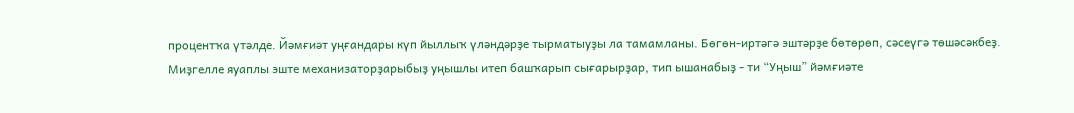процентҡа үтәлде. Йәмғиәт уңғандары күп йыллыҡ үләндәрҙе тырматыуҙы ла тамамланы. Бөгөн-иртәгә эштәрҙе бөтөрөп, сәсеүгә төшәсәкбеҙ.
Миҙгелле яуаплы эште механизаторҙарыбыҙ уңышлы итеп башҡарып сығарырҙар, тип ышанабыҙ - ти “Уңыш” йәмғиәте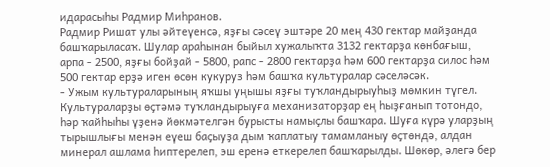идарасыһы Радмир Миһранов.
Радмир Ришат улы әйтеүенсә, яҙғы сәсеү эштәре 20 мең 430 гектар майҙанда башҡарыласаҡ. Шулар араһынан быйыл хужалыҡта 3132 гектарҙа көнбағыш, арпа - 2500, яҙғы бойҙай - 5800, рапс - 2800 гектарҙа һәм 600 гектарҙа силос һәм 500 гектар ерҙә иген өсөн кукуруз һәм башҡа культуралар сәселәсәк.
- Ужым культураларының яҡшы уңышы яҙғы туҡландырыуһыҙ мөмкин түгел. Культураларҙы өҫтәмә туҡландырыуға механизаторҙар ең һыҙғанып тотондо, һәр ҡайһыһы үҙенә йөкмәтелгән бурысты намыҫлы башҡара. Шуға күрә уларҙың тырышлығы менән еүеш баҫыуҙа дым ҡаплатыу тамамланыу өҫтөндә, алдан минерал ашлама һиптерелеп, эш еренә еткерелеп башҡарылды. Шөкөр, әлегә бер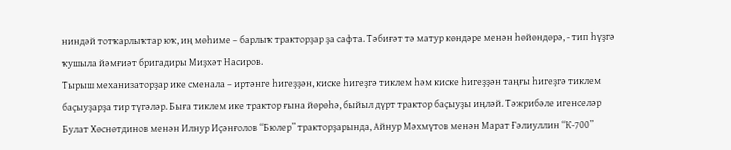ниндәй тотҡарлыҡтар юҡ, иң мөһиме – барлыҡ тракторҙар ҙа сафта. Тәбиғәт тә матур көндәре менән һөйөндөрә, - тип һүҙгә ҡушыла йәмғиәт бригадиры Миҙхәт Насиров.
Тырыш механизаторҙар ике сменала – иртәнге һигеҙҙән, киске һигеҙгә тиклем һәм киске һигеҙҙән таңғы һигеҙгә тиклем баҫыуҙарҙа тир түгәләр. Быға тиклем ике трактор ғына йөрөһә, быйыл дүрт трактор баҫыуҙы иңләй. Тәжрибәле игенселәр Булат Хөснөтдинов менән Илнур Иҫәнғолов “Бюлер” тракторҙарында, Айнур Мәхмүтов менән Марат Ғәлиуллин “К-700”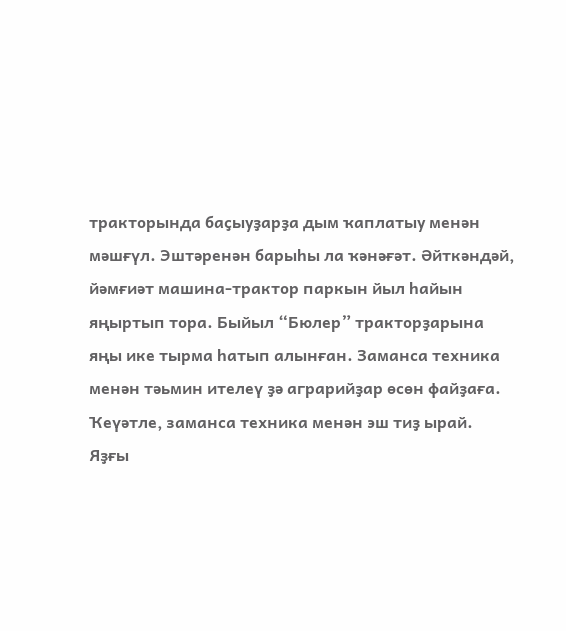тракторында баҫыуҙарҙа дым ҡаплатыу менән мәшғүл. Эштәренән барыһы ла ҡәнәғәт. Әйткәндәй, йәмғиәт машина-трактор паркын йыл һайын яңыртып тора. Быйыл “Бюлер” тракторҙарына яңы ике тырма һатып алынған. Заманса техника менән тәьмин ителеү ҙә аграрийҙар өсөн файҙаға. Ҡеүәтле, заманса техника менән эш тиҙ ырай.
Яҙғы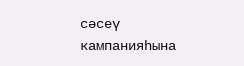сәсеү кампанияһына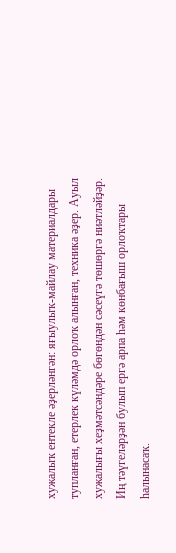хужалыҡ ентекле әҙерләнгән: яғыулыҡ-майлау материалдары тупланған, етерлек күләмдә орлоҡ алынған, техника әҙер. Ауыл хужалығы хеҙмәтсәндәре бөгөндән сәсеүгә төшөргә ниәтләйҙәр. Иң тәүгеләрҙән булып ергә арпа һәм көнбағыш орлоҡтары һалынасаҡ.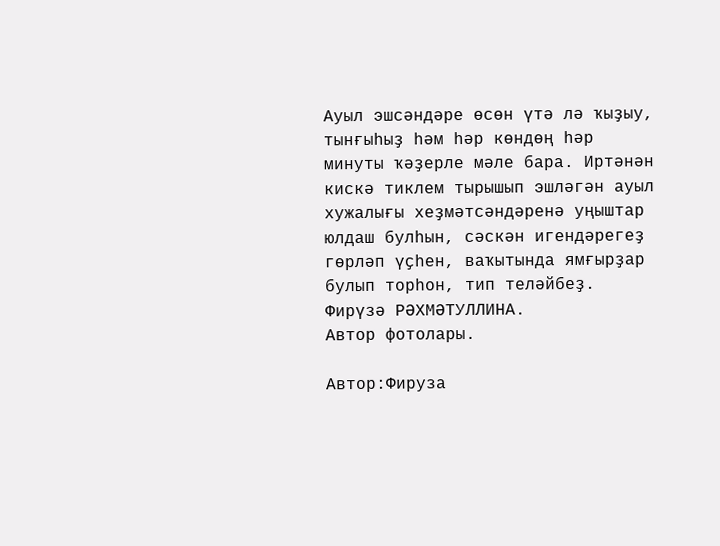Ауыл эшсәндәре өсөн үтә лә ҡыҙыу, тынғыһыҙ һәм һәр көндөң һәр минуты ҡәҙерле мәле бара. Иртәнән кискә тиклем тырышып эшләгән ауыл хужалығы хеҙмәтсәндәренә уңыштар юлдаш булһын, сәскән игендәрегеҙ гөрләп үҫһен, ваҡытында ямғырҙар булып торһон, тип теләйбеҙ.
Фирүзә РӘХМӘТУЛЛИНА.
Автор фотолары.

Автор:Фируза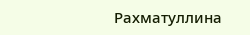Рахматуллина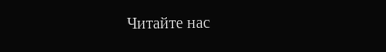Читайте нас